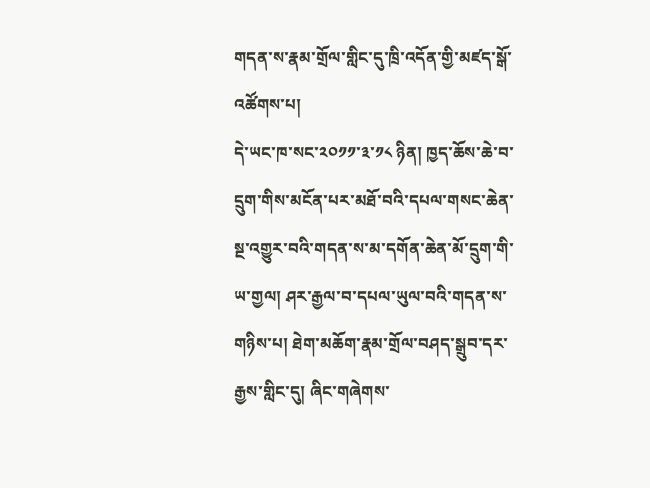གདན་ས་རྣམ་གྲོལ་གླིང་དུ་ཁྲི་འདོན་གྱི་མཛད་སྒོ་འཚོགས་པ།
དེ་ཡང་ཁ་སང་༢༠༡༡་༣་༡༨ ཉིན། ཁྱད་ཆོས་ཆེ་བ་དྲུག་གིས་མངོན་པར་མཐོ་བའི་དཔལ་གསང་ཆེན་སྔ་འགྱུར་བའི་གདན་ས་མ་དགོན་ཆེན་མོ་དྲུག་གི་ཡ་གྱལ། ཤར་རྒྱལ་བ་དཔལ་ཡུལ་བའི་གདན་ས་གཉིས་པ། ཐེག་མཆོག་རྣམ་གྲོལ་བཤད་སྒྲུབ་དར་རྒྱས་གླིང་དུ། ཞིང་གཞེགས་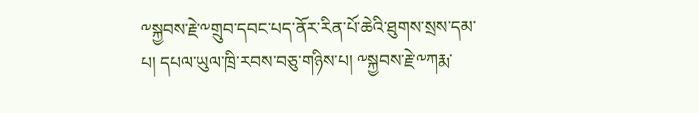༸སྐྱབས་རྗེ་༸གྲུབ་དབང་པད་ནོར་རིན་པོ་ཆེའི་ཐུགས་སྲས་དམ་པ། དཔལ་ཡུལ་ཁྲི་རབས་བཅུ་གཉིས་པ། ༸སྐྱབས་རྗེ་༸ཀརྨ་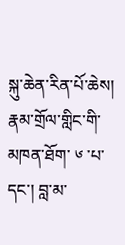སྐུ་ཆེན་རིན་པོ་ཆེས། རྣམ་གྲོལ་གླིང་གི་མཁན་ཐོག་ ༦ ་པ་དང་། བླ་མ་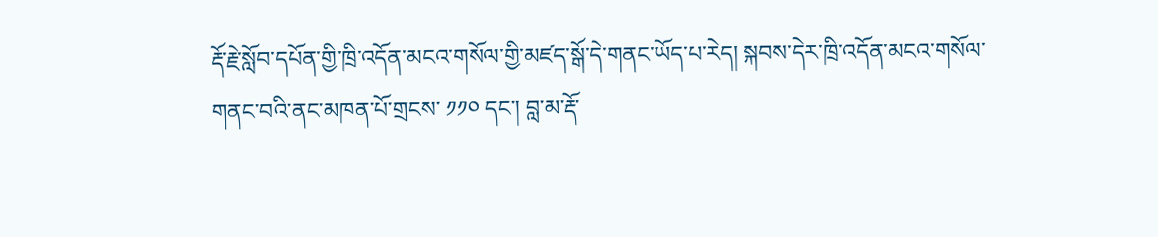རྡོ་རྗེ་སློབ་དཔོན་གྱི་ཁྲི་འདོན་མངའ་གསོལ་གྱི་མཛད་སྒོ་དེ་གནང་ཡོད་པ་རེད། སྐབས་དེར་ཁྲི་འདོན་མངའ་གསོལ་གནང་བའི་ནང་མཁན་པོ་གྲངས་ ༡༡༠ དང་། བླ་མ་རྡོ་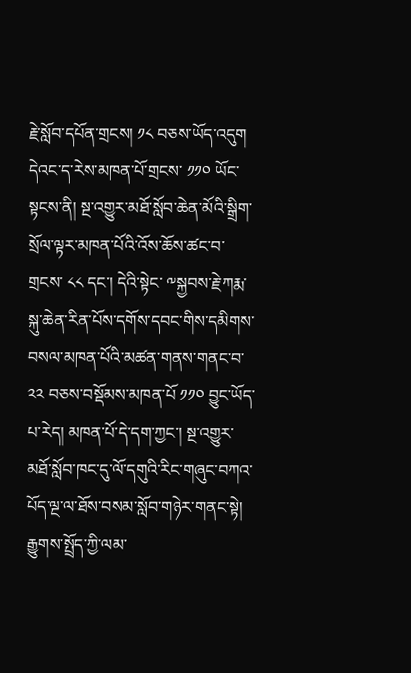རྗེ་སློབ་དཔོན་གྲངས། ༡༨ བཅས་ཡོད་འདུག
དེའང་ད་རེས་མཁན་པོ་གྲངས་ ༡༡༠ ཡོང་སྟངས་ནི། སྔ་འགྱུར་མཐོ་སློབ་ཆེན་མོའི་སྒྲིག་སྲོལ་ལྟར་མཁན་པོའི་འོས་ཆོས་ཚང་བ་གྲངས་ ༨༨ དང་། དེའི་སྟེང་ ༸སྐྱབས་རྗེ་ཀརྨ་སྐུ་ཆེན་རིན་པོས་དགོས་དབང་གིས་དམིགས་བསལ་མཁན་པོའི་མཚན་གནས་གནང་བ་ ༢༢ བཅས་བསྡོམས་མཁན་པོ ༡༡༠ བྱུང་ཡོད་པ་རེད། མཁན་པོ་དེ་དག་ཀྱང་། སྔ་འགྱུར་མཐོ་སློབ་ཁང་དུ་ལོ་དགུའི་རིང་གཞུང་བཀའ་པོད་ལྔ་ལ་ཐོས་བསམ་སློབ་གཉེར་གནང་སྟེ། རྒྱུགས་སྤྲོད་ཀྱི་ལམ་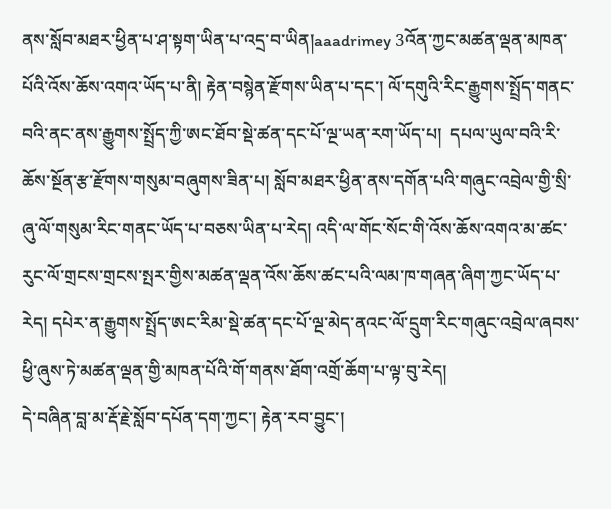ནས་སློབ་མཐར་ཕྱིན་པ་ཤ་སྟག་ཡིན་པ་འདྲ་བ་ཡིན།aaadrimey 3འོན་ཀྱང་མཚན་ལྡན་མཁན་པོའི་འོས་ཆོས་འགའ་ཡོད་པ་ནི། རྟེན་བསྙེན་རྫོགས་ཡིན་པ་དང་། ལོ་དགུའི་རིང་རྒྱུགས་སྤྲོད་གནང་བའི་ནང་ནས་རྒྱུགས་སྤྲོད་ཀྱི་ཨང་ཐོབ་སྡེ་ཚན་དང་པོ་ལྔ་ཡན་རག་ཡོད་པ།  དཔལ་ཡུལ་བའི་རི་ཆོས་སྔོན་རྩ་རྫོགས་གསུམ་བཞུགས་ཟིན་པ། སློབ་མཐར་ཕྱིན་ནས་དགོན་པའི་གཞུང་འབྲེལ་གྱི་སྲི་ཞུ་ལོ་གསུམ་རིང་གནང་ཡོད་པ་བཅས་ཡིན་པ་རེད། འདི་ལ་གོང་སོང་གི་འོས་ཆོས་འགའ་མ་ཚང་རུང་ལོ་གྲངས་གྲངས་སྤར་གྱིས་མཚན་ལྡན་འོས་ཆོས་ཚང་པའི་ལམ་ཁ་གཞན་ཞིག་ཀྱང་ཡོད་པ་རེད། དཔེར་ན་རྒྱུགས་སྤྲོད་ཨང་རིམ་སྡེ་ཚན་དང་པོ་ལྔ་མེད་ནའང་ལོ་དྲུག་རིང་གཞུང་འབྲེལ་ཞབས་ཕྱི་ཞུས་ཏེ་མཚན་ལྡན་གྱི་མཁན་པོའི་གོ་གནས་ཐོག་འགྲོ་ཆོག་པ་ལྟ་བུ་རེད།
དེ་བཞིན་བླ་མ་རྡོ་རྗེ་སློབ་དཔོན་དག་ཀྱང་། རྟེན་རབ་བྱུང་།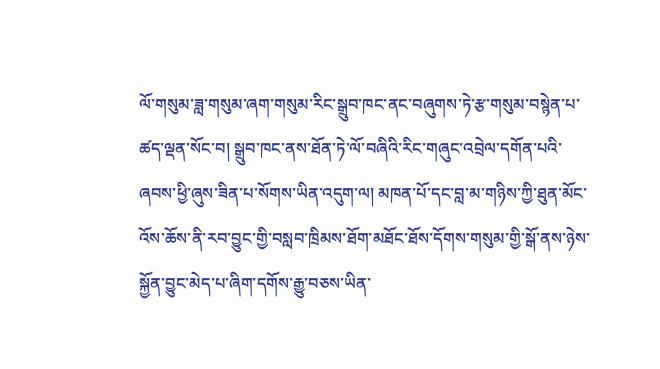ལོ་གསུམ་ཟླ་གསུམ་ཞག་གསུམ་རིང་སྒྲུབ་ཁང་ནང་བཞུགས་ཏེ་རྩ་གསུམ་བསྙེན་པ་ཚད་ལྡན་སོང་བ། སྒྲུབ་ཁང་ནས་ཐོན་ཏེ་ལོ་བཞིའི་རིང་གཞུང་འབྲེལ་དགོན་པའི་ཞབས་ཕྱི་ཞུས་ཟིན་པ་སོགས་ཡིན་འདུག་ལ། མཁན་པོ་དང་བླ་མ་གཉིས་ཀྱི་ཐུན་མོང་འོས་ཆོས་ནི་རབ་བྱུང་གྱི་བསླབ་ཁྲིམས་ཐོག་མཐོང་ཐོས་དོགས་གསུམ་གྱི་སྒོ་ནས་ཉེས་སྐྱོན་བྱུང་མེད་པ་ཞིག་དགོས་རྒྱུ་བཅས་ཡིན་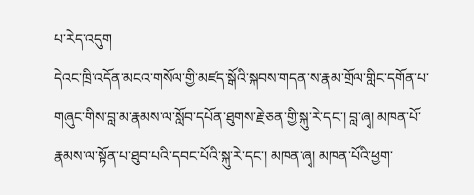པ་རེད་འདུག
དེའང་ཁྲི་འདོན་མངའ་གསོལ་གྱི་མཛད་སྒོའི་སྐབས་གདན་ས་རྣམ་གྲོལ་གླིང་དགོན་པ་གཞུང་གིས་བླ་མ་རྣམས་ལ་སློབ་དཔོན་ཐུགས་རྗེ་ཅན་གྱི་སྐུ་རེ་དང་། བླ་ཞྭ། མཁན་པོ་རྣམས་ལ་སྟོན་པ་ཐུབ་པའི་དབང་པོའི་སྐུ་རེ་དང་། མཁན་ཞྭ། མཁན་པོའི་ཕྱག་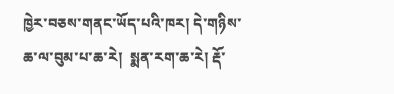ཁྱེར་བཅས་གནང་ཡོད་པའི་ཁར། དེ་གཉིས་ཆ་ལ་བུམ་པ་ཆ་རེ།  སྨན་རག་ཆ་རེ། རྡོ་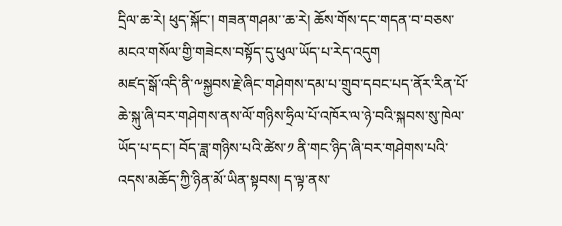དྲིལ་ཆ་རེ། ཕུད་སྐོང་། གཟན་གཤམ་་ཆ་རེ། ཆོས་གོས་དང་གདན་བ་བཅས་མངའ་གསོལ་གྱི་གཟེངས་བསྟོད་དུ་ཕུལ་ཡོད་པ་རེད་འདུག
མཛད་སྒོ་འདི་ནི་༸སྐྱབས་རྗེ་ཞིང་གཤེགས་དམ་པ་གྲུབ་དབང་པད་ནོར་རིན་པོ་ཆེ་སྐུ་ཞི་བར་གཤེགས་ནས་ལོ་གཉིས་ཧྲིལ་པོ་འཁོར་ལ་ཉེ་བའི་སྐབས་སུ་ཁེལ་ཡོད་པ་དང་། བོད་ཟླ་གཉིས་པའི་ཚེས་༡ ནི་གང་ཉིད་ཞི་བར་གཤེགས་པའི་འདས་མཆོད་ཀྱི་ཉིན་མོ་ཡིན་སྟབས། ད་ལྟ་ནས་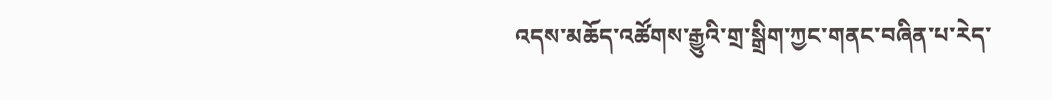འདས་མཆོད་འཚོགས་རྒྱུའི་གྲ་སྒྲིག་ཀྱང་གནང་བཞིན་པ་རེད་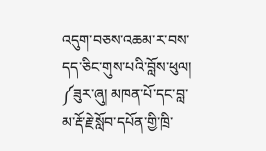འདུག་བཅས་འཆམ་ར་བས་དད་ཅིང་གུས་པའི་བློས་ཕུལ།
༼ཟུར་ཞུ། མཁན་པོ་དང་བླ་མ་རྡོ་རྗེ་སློབ་དཔོན་གྱི་ཁྲི་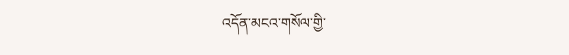འདོན་མངའ་གསོལ་གྱི་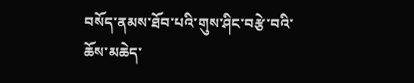བསོད་ནམས་ཐོབ་པའི་གུས་ཤིང་བརྩེ་བའི་ཆོས་མཆེད་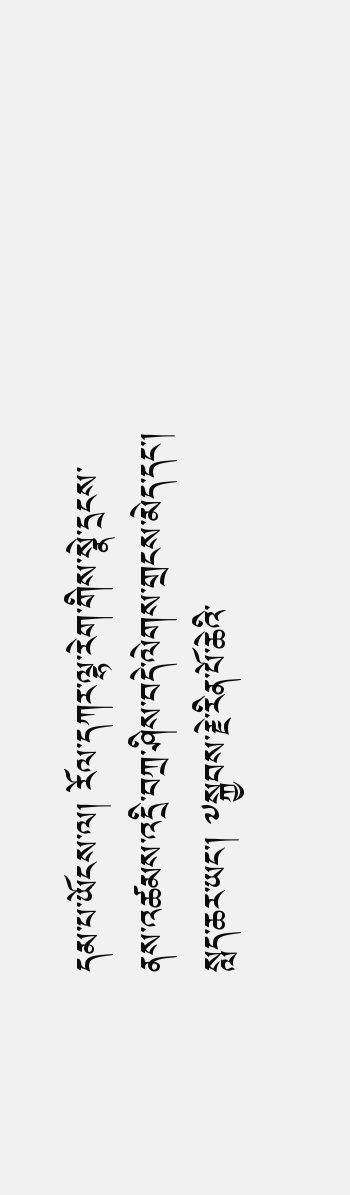དམ་པ་ཡོངས་ལ། རོལ་དཀར་ལྷ་རེག་གིས་སྣེ་དྲངས་ནས་འཚམས་འདྲི་བཀྲ་ཤིས་བདེ་ལེགས་གྲངས་མེད་དང་། སླད་ཆར་ཡང་། ༸སྐྱབས་རྗེ་རིན་པོ་ཆེའི་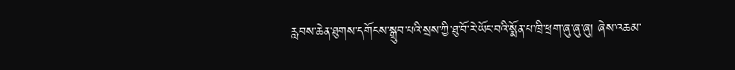རླབས་ཆེན་ཐུགས་དགོངས་སྒྲུབ་པའི་སྲས་ཀྱི་ཐུ་བོ་རེ་ཡོང་བའི་སྨོན་པ་ཁྲི་ཕྲག་ཞུ་ཞུ་ཞུ། ཞེས་འཆམ་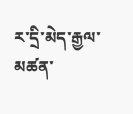ར་དྲི་མེད་རྒྱལ་མཚན་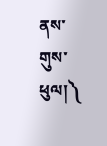ནས་གུས་ཕུལ།༽